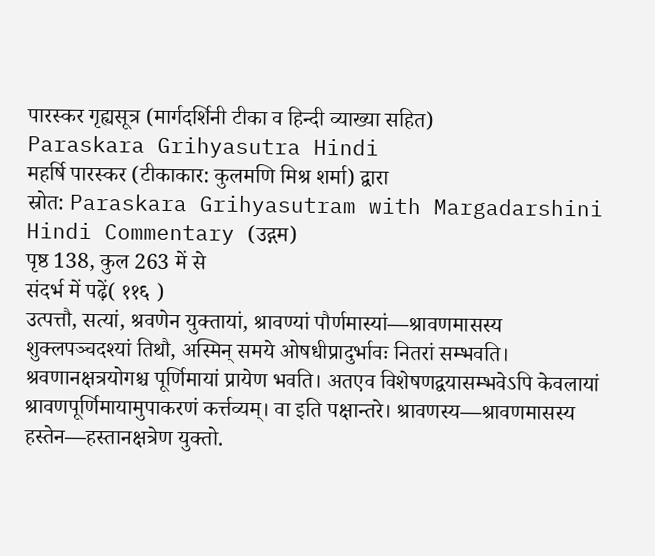पारस्कर गृह्यसूत्र (मार्गदर्शिनी टीका व हिन्दी व्याख्या सहित)
Paraskara Grihyasutra Hindi
महर्षि पारस्कर (टीकाकार: कुलमणि मिश्र शर्मा) द्वारा
स्रोत: Paraskara Grihyasutram with Margadarshini Hindi Commentary (उद्गम)
पृष्ठ 138, कुल 263 में से
संदर्भ में पढ़ें( ११६ )
उत्पत्तौ, सत्यां, श्रवणेन युक्तायां, श्रावण्यां पौर्णमास्यां—श्रावणमासस्य शुक्लपञ्चदश्यां तिथौ, अस्मिन् समये ओषधीप्रादुर्भावः नितरां सम्भवति। श्रवणानक्षत्रयोगश्च पूर्णिमायां प्रायेण भवति। अतएव विशेषणद्वयासम्भवेऽपि केवलायां श्रावणपूर्णिमायामुपाकरणं कर्त्तव्यम्। वा इति पक्षान्तरे। श्रावणस्य—श्रावणमासस्य हस्तेन—हस्तानक्षत्रेण युक्तो.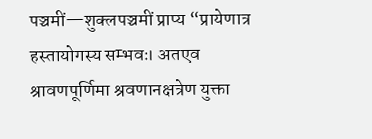पञ्चमीं—शुक्लपञ्चमीं प्राप्य “प्रायेणात्र हस्तायोगस्य सम्भवः। अतएव श्रावणपूर्णिमा श्रवणानक्षत्रेण युक्ता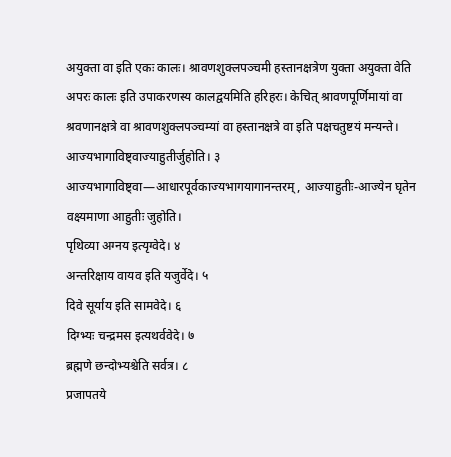अयुक्ता वा इति एकः कालः। श्रावणशुक्लपञ्चमी हस्तानक्षत्रेण युक्ता अयुक्ता वेति अपरः कालः इति उपाकरणस्य कालद्वयमिति हरिहरः। केचित् श्रावणपूर्णिमायां वा श्रवणानक्षत्रे वा श्रावणशुक्लपञ्चम्यां वा हस्तानक्षत्रे वा इति पक्षचतुष्टयं मन्यन्ते।
आज्यभागाविष्ट्वाज्याहुतीर्जुहोति। ३
आज्यभागाविष्ट्वा—आधारपूर्वकाज्यभागयागानन्तरम्, आज्याहुतीः-आज्येन घृतेन वक्ष्यमाणा आहुतीः जुहोति।
पृथिव्या अग्नय इत्यृग्वेदे। ४
अन्तरिक्षाय वायव इति यजुर्वेदे। ५
दिवे सूर्याय इति सामवेदे। ६
दिग्भ्यः चन्द्रमस इत्यथर्ववेदे। ७
ब्रह्मणे छन्दोभ्यश्चेति सर्वत्र। ८
प्रजापतये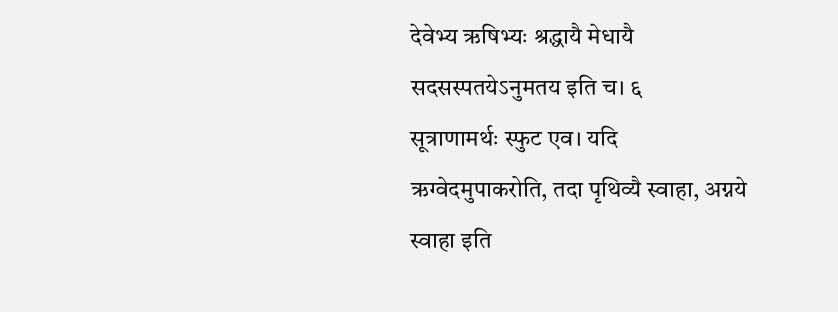देवेभ्य ऋषिभ्यः श्रद्धायै मेधायै
सदसस्पतयेऽनुमतय इति च। ६
सूत्राणामर्थः स्फुट एव। यदि ऋग्वेदमुपाकरोति, तदा पृथिव्यै स्वाहा, अग्नये स्वाहा इति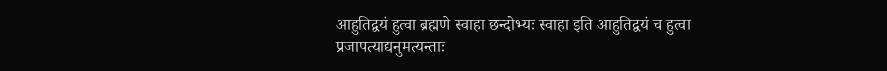आहुतिद्वयं हुत्वा ब्रह्मणे स्वाहा छन्दोभ्यः स्वाहा इति आहुतिद्वयं च हुत्वा प्रजापत्याद्यनुमत्यन्ताः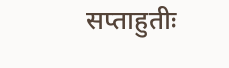सप्ताहुतीः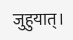जुहुयात्।